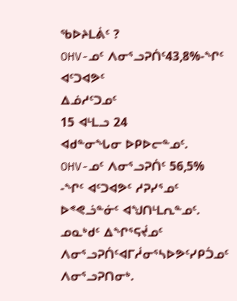ᖃᐅᔨᒪᕖᑦ ?
OHV-ᓄᑦ ᐱᓂᕐᓗᕈᑏᑦ43,8%-ᖏᑦ ᐊᑦᑐᐊᕗᑦ
ᐃᓅᓱᑦᑐᓄᑦ
15 ᐊᒻᒪᓗ 24
ᐊᑯᓐᓂᖓᓂ ᐅᑭᐅᓕᓐᓄᑦ.
OHV-ᓄᑦ ᐱᓂᕐᓗᕈᑏᑦ 56,5% -ᖏᑦ ᐊᑦᑐᐊᕗᑦ ᓱᕈᓯᕐᓄᑦ
ᐅᕝᕙᓘᓐᓃᑦ ᐊᖑᑎᒻᒪᕆᓐᓄᑦ.
ᓄᓇᒃᑯᑦ ᐃᖏᕐᕋᔫᓄᑦ ᐱᓂᕐᓗᕈᑏᑦᐊᒥᓲᓂᕐᓴᐅᕗᑦᓯᑭᑑᓄᑦ ᐱᓂᕐᓗᕈᑎᓂᒃ.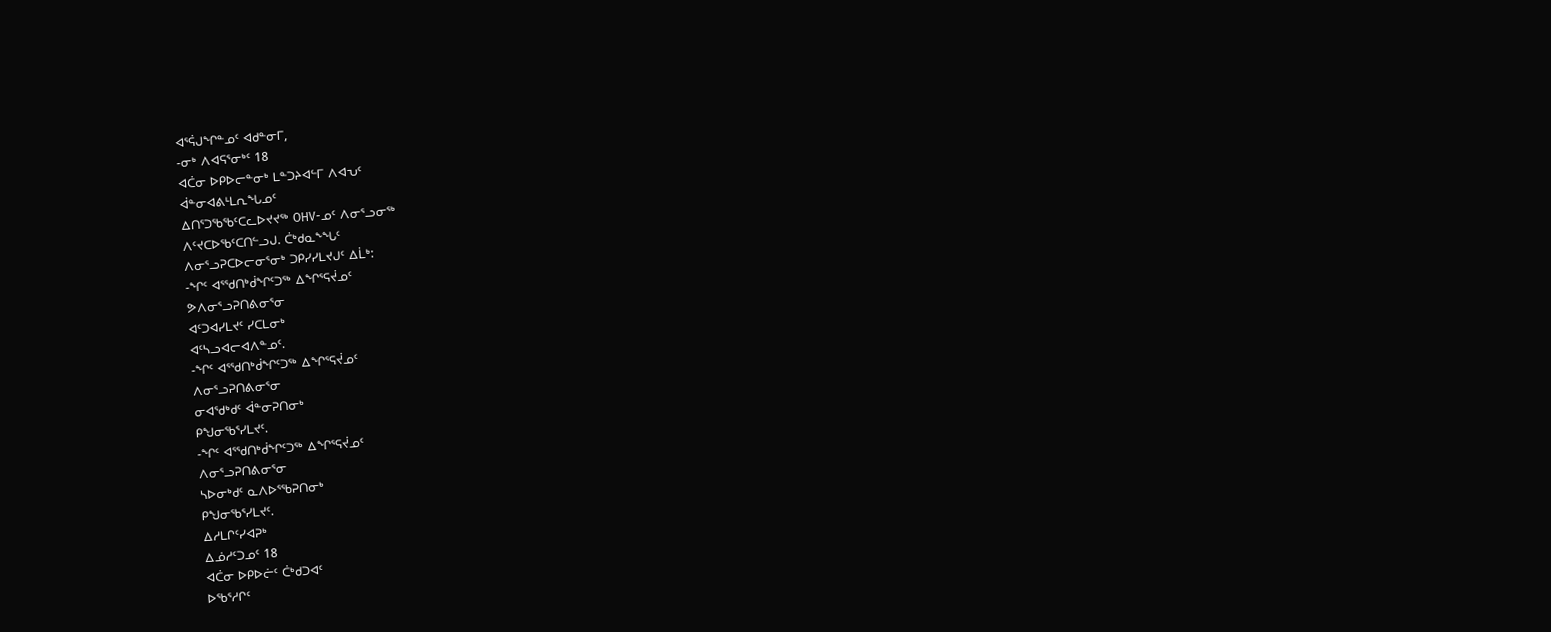ᐊᕐᕌᒍᖏᓐᓄᑦ ᐊᑯᓐᓂᒥ,
-ᓂᒃ ᐱᐊᕋᕐᓂᒃᑦ 18
ᐊᑖᓂ ᐅᑭᐅᓕᓐᓂᒃ ᒪᓐᑐᔨᐊᓪᒥ ᐱᐊᕃᑦ
ᐋᓐᓂᐊᕕᒻᒪᕆᖓᓄᑦ
ᐃᑎᕐᑐᖃᖃᑦᑕᓚᐅᔪᔪᖅ OHV-ᓄᑦ ᐱᓂᕐᓗᓂᖅ
ᐱᑦᔪᑕᐅᖃᑦᑕᑎᓪᓗᒍ. ᑖᒃᑯᓇᖕᖓᑦ
ᐱᓂᕐᓗᕈᑕᐅᓕᓂᕐᓂᒃ ᑐᑭᓯᓯᒪᔪᒍᑦ ᐃᒫᒃ:
-ᖏᑦ ᐊᕐᖁᑎᒃᑰᖏᑦᑐᖅ ᐃᖏᕐᕋᔫᓄᑦ
ᕗᐱᓂᕐᓗᕈᑎᕕᓂᕐᓂ
ᐊᑦᑐᐊᓯᒪᔪᑦ ᓯᑕᒪᓂᒃ
ᐊᑦᓴᓗᐊᓕᐊᐱᓐᓄᑦ.
-ᖏᑦ ᐊᕐᖁᑎᒃᑰᖏᑦᑐᖅ ᐃᖏᕐᕋᔫᓄᑦ
ᐱᓂᕐᓗᕈᑎᕕᓂᕐᓂ
ᓂᐊᖁᒃᑯᑦ ᐋᓐᓂᕈᑎᓂᒃ
ᑭᖑᓂᖃᕐᓯᒪᔪᑦ.
-ᖏᑦ ᐊᕐᖁᑎᒃᑰᖏᑦᑐᖅ ᐃᖏᕐᕋᔫᓄᑦ
ᐱᓂᕐᓗᕈᑎᕕᓂᕐᓂ
ᓴᐅᓂᒃᑯᑦ ᓇᐱᐅᕐᖃᕈᑎᓂᒃ
ᑭᖑᓂᖃᕐᓯᒪᔪᑦ.
ᐃᓱᒪᒋᑦᓯᐊᕈᒃ
ᐃᓅᓱᑦᑐᓄᑦ 18
ᐊᑖᓂ ᐅᑭᐅᓖᑦ ᑖᒃᑯᑐᐊᑦ
ᐅᖃᕐᓱᒋᑦ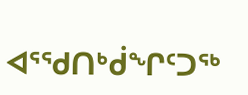ᐊᕐᖁᑎᒃᑰᖏᑦᑐᖅ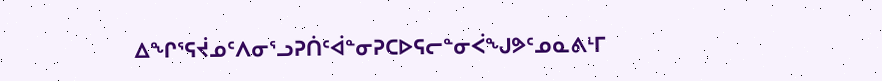ᐃᖏᕐᕋᔫᓄᑦᐱᓂᕐᓗᕈᑏᑦᐋᓐᓂᕈᑕᐅᕋᓕᓐᓂᐹᖑᕗᑦᓄᓇᕕᒻᒥ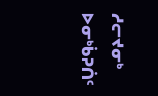ᓱᓕᔪᓂᒃ ᐅᓂᒃᑳᕈᑏᑦ